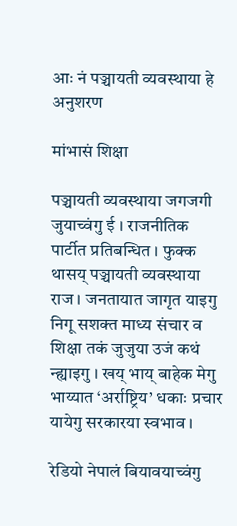आः नं पञ्चायती व्यवस्थाया हे अनुशरण

मांभासं शिक्षा

पञ्चायती व्यवस्थाया जगजगी जुयाच्वंगु ई । राजनीतिक पार्टीत प्रतिबन्धित । फुक्क थासय् पञ्चायती व्यवस्थाया राज । जनतायात जागृत याइगु निगू सशक्त माध्य संचार व शिक्षा तकं जुजुया उजं कथं न्ह्याइगु । खय् भाय् बाहेक मेगु भाय्यात ‘अर्राष्ट्रिय’ धकाः प्रचार यायेगु सरकारया स्वभाव ।

रेडियो नेपालं बियावयाच्वंगु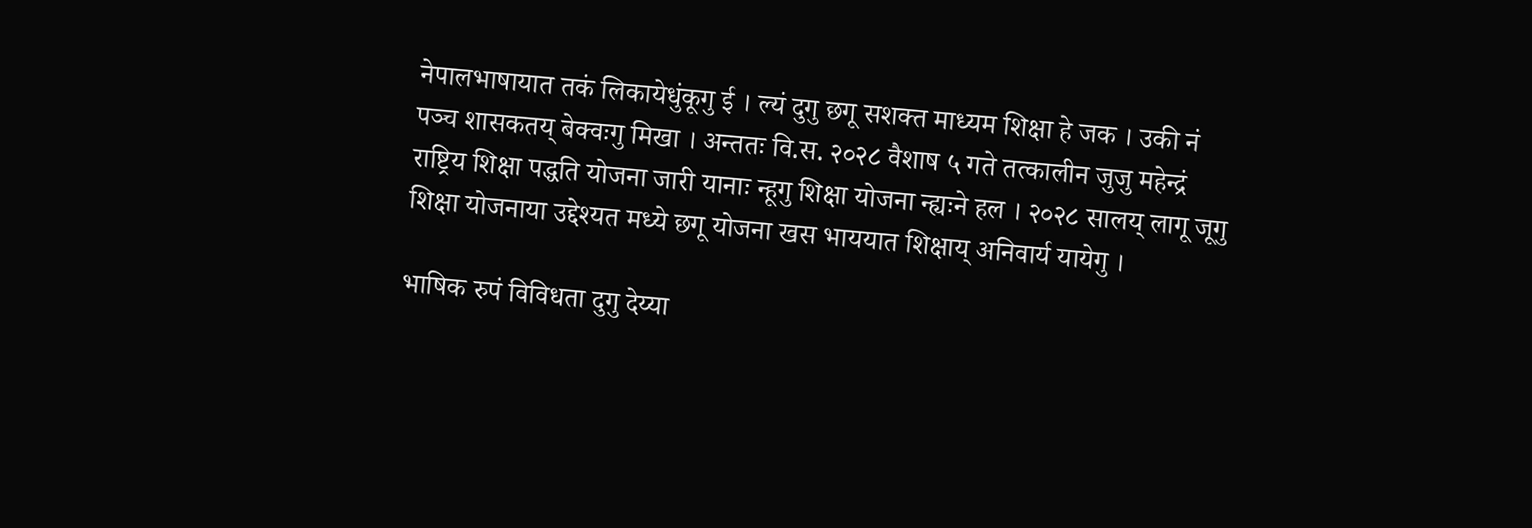नेपालभाषायात तकं लिकायेधुंकूगु ई । ल्यं दुगु छगू सशक्त माध्यम शिक्षा हे जक । उकी नं पञ्च शासकतय् बेक्वःगु मिखा । अन्ततः वि.स. २०२८ वैशाष ५ गते तत्कालीन जुजु महेन्द्रं राष्ट्रिय शिक्षा पद्धति योजना जारी यानाः न्हूगु शिक्षा योजना न्ह्यःने हल । २०२८ सालय् लागू जूगु शिक्षा योजनाया उद्देश्यत मध्ये छगू योजना खस भाययात शिक्षाय् अनिवार्य यायेगु ।

भाषिक रुपं विविधता दुगु देय्या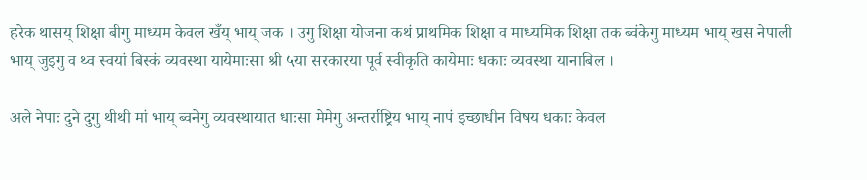हरेक थासय् शिक्षा बीगु माध्यम केवल खँय् भाय् जक । उगु शिक्षा योजना कथं प्राथमिक शिक्षा व माध्यमिक शिक्षा तक ब्वंकेगु माध्यम भाय् खस नेपाली भाय् जुइगु व थ्व स्वयां बिस्कं व्यवस्था यायेमाःसा श्री ५या सरकारया पूर्व स्वीकृति कायेमाः धकाः व्यवस्था यानाबिल ।

अले नेपाः दुने दुगु थीथी मां भाय् ब्वनेगु व्यवस्थायात धाःसा मेमेगु अन्तर्राष्ट्रिय भाय् नापं इच्छाधीन विषय धकाः केवल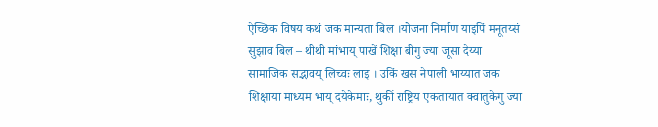ऐच्छिक विषय कथं जक मान्यता बिल ।योजना निर्माण याइपिं मनूतय्सं सुझाव बिल – थीथी मांभाय् पाखें शिक्षा बीगु ज्या जूसा देय्या सामाजिक सद्भावय् लिच्वः लाइ । उकिं खस नेपाली भाय्यात जक शिक्षाया माध्यम भाय् दयेकेमाः, थुकीं राष्ट्रिय एकतायात क्वातुकेगु ज्या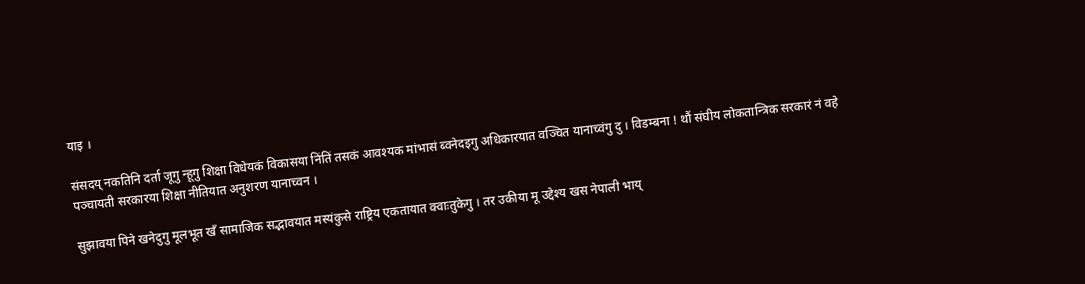याइ ।

संसदय् नकतिनि दर्ता जूगु न्हूगु शिक्षा विधेयकं विकासया निंतिं तसकं आवश्यक मांभासं ब्वनेदइगु अधिकारयात वञ्चित यानाच्वंगु दु । विडम्बना ! थौं संघीय लोकतान्त्रिक सरकारं नं वहे पञ्चायती सरकारया शिक्षा नीतियात अनुशरण यानाच्वन ।

सुझावया पिने खनेदुगु मूलभूत खँ सामाजिक सद्भावयात मस्यंकुसे राष्ट्रिय एकतायात क्वाःतुकेगु । तर उकीया मू उद्देश्य खस नेपाली भाय्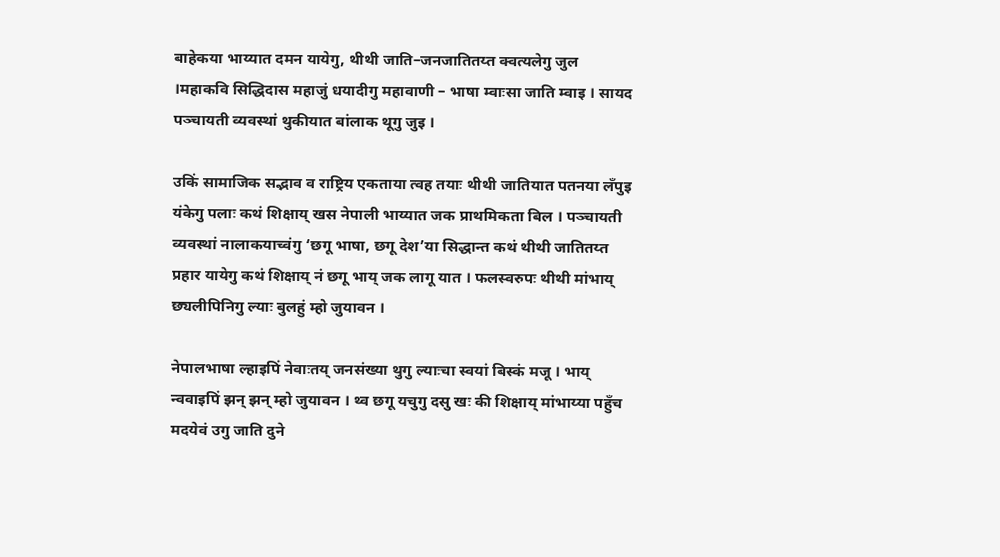बाहेकया भाय्यात दमन यायेगु, थीथी जाति–जनजातितय्त क्वत्यलेगु जुल ।महाकवि सिद्धिदास महाजुं धयादीगु महावाणी – भाषा म्वाःसा जाति म्वाइ । सायद पञ्चायती व्यवस्थां थुकीयात बांलाक थूगु जुइ ।

उकिं सामाजिक सद्भाव व राष्ट्रिय एकताया त्वह तयाः थीथी जातियात पतनया लँपुइ यंकेगु पलाः कथं शिक्षाय् खस नेपाली भाय्यात जक प्राथमिकता बिल । पञ्चायती व्यवस्थां नालाकयाच्वंगु ‘छगू भाषा, छगू देश’या सिद्धान्त कथं थीथी जातितय्त प्रहार यायेगु कथं शिक्षाय् नं छगू भाय् जक लागू यात । फलस्वरुपः थीथी मांभाय् छ्यलीपिनिगु ल्याः बुलहुं म्हो जुयावन ।

नेपालभाषा ल्हाइपिं नेवाःतय् जनसंख्या थुगु ल्याःचा स्वयां बिस्कं मजू । भाय् न्ववाइपिं झन् झन् म्हो जुयावन । थ्व छगू यचुगु दसु खः की शिक्षाय् मांभाय्या पहुँच मदयेवं उगु जाति दुने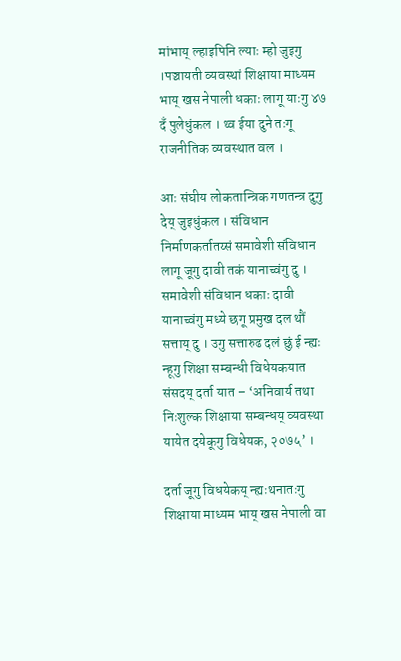मांभाय् ल्हाइपिनि ल्याः म्हो जुइगु ।पञ्चायती व्यवस्थां शिक्षाया माध्यम भाय् खस नेपाली धकाः लागू याःगु ४७ दँ पुलेधुंकल । थ्व ईया दुने तःगू राजनीतिक व्यवस्थात वल ।

आः संघीय लोकतान्त्रिक गणतन्त्र दुगु देय् जुइधुंकल । संविधान निर्माणकर्तातय्सं समावेशी संविधान लागू जूगु दावी तकं यानाच्वंगु दु । समावेशी संविधान धकाः दावी यानाच्वंगु मध्ये छगू प्रमुख दल थौं सत्ताय् दु । उगु सत्तारुढ दलं छुं ई न्ह्यः न्हूगु शिक्षा सम्बन्धी विधेयकयात संसदय् दर्ता यात – ‘अनिवार्य तथा निःशुल्क शिक्षाया सम्बन्धय् व्यवस्था यायेत दयेकूगु विधेयक, २०७५’ ।

दर्ता जूगु विधयेकय् न्ह्यःथनातःगु शिक्षाया माध्यम भाय् खस नेपाली वा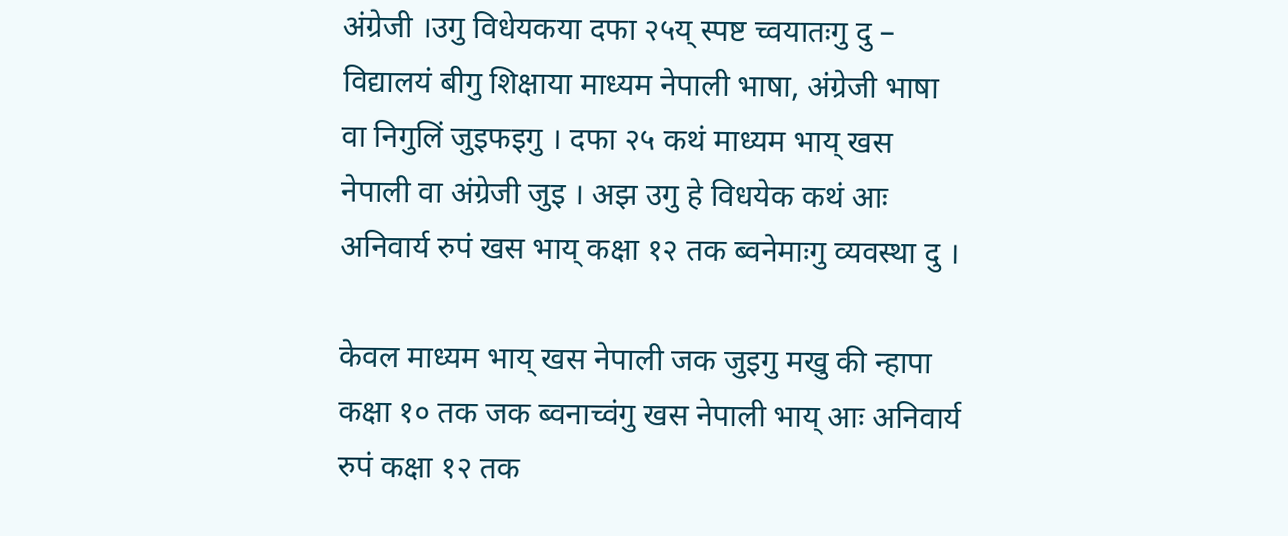अंग्रेजी ।उगु विधेयकया दफा २५य् स्पष्ट च्वयातःगु दु – विद्यालयं बीगु शिक्षाया माध्यम नेपाली भाषा, अंग्रेजी भाषा वा निगुलिं जुइफइगु । दफा २५ कथं माध्यम भाय् खस नेपाली वा अंग्रेजी जुइ । अझ उगु हे विधयेक कथं आः अनिवार्य रुपं खस भाय् कक्षा १२ तक ब्वनेमाःगु व्यवस्था दु ।

केवल माध्यम भाय् खस नेपाली जक जुइगु मखु की न्हापा कक्षा १० तक जक ब्वनाच्वंगु खस नेपाली भाय् आः अनिवार्य रुपं कक्षा १२ तक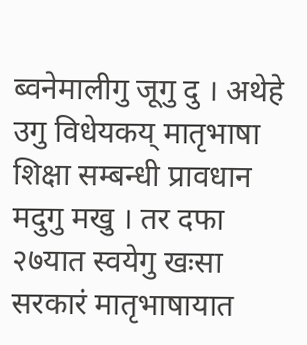ब्वनेमालीगु जूगु दु । अथेहे उगु विधेयकय् मातृभाषा शिक्षा सम्बन्धी प्रावधान मदुगु मखु । तर दफा २७यात स्वयेगु खःसा सरकारं मातृभाषायात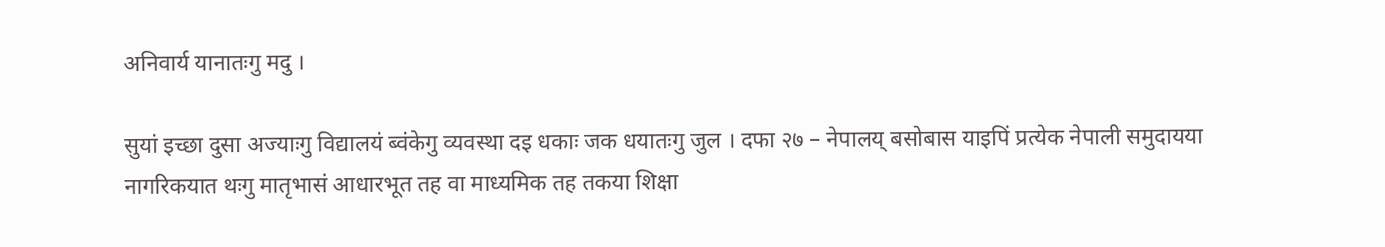अनिवार्य यानातःगु मदु ।

सुयां इच्छा दुसा अज्याःगु विद्यालयं ब्वंकेगु व्यवस्था दइ धकाः जक धयातःगु जुल । दफा २७ – नेपालय् बसोबास याइपिं प्रत्येक नेपाली समुदायया नागरिकयात थःगु मातृभासं आधारभूत तह वा माध्यमिक तह तकया शिक्षा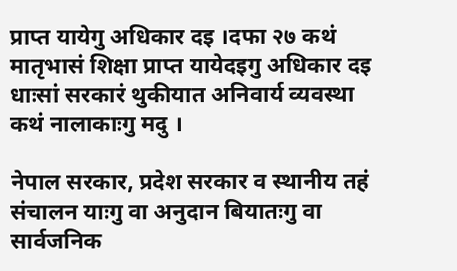प्राप्त यायेगु अधिकार दइ ।दफा २७ कथं मातृभासं शिक्षा प्राप्त यायेदइगु अधिकार दइ धाःसां सरकारं थुकीयात अनिवार्य व्यवस्था कथं नालाकाःगु मदु ।

नेपाल सरकार, प्रदेश सरकार व स्थानीय तहं संचालन याःगु वा अनुदान बियातःगु वा सार्वजनिक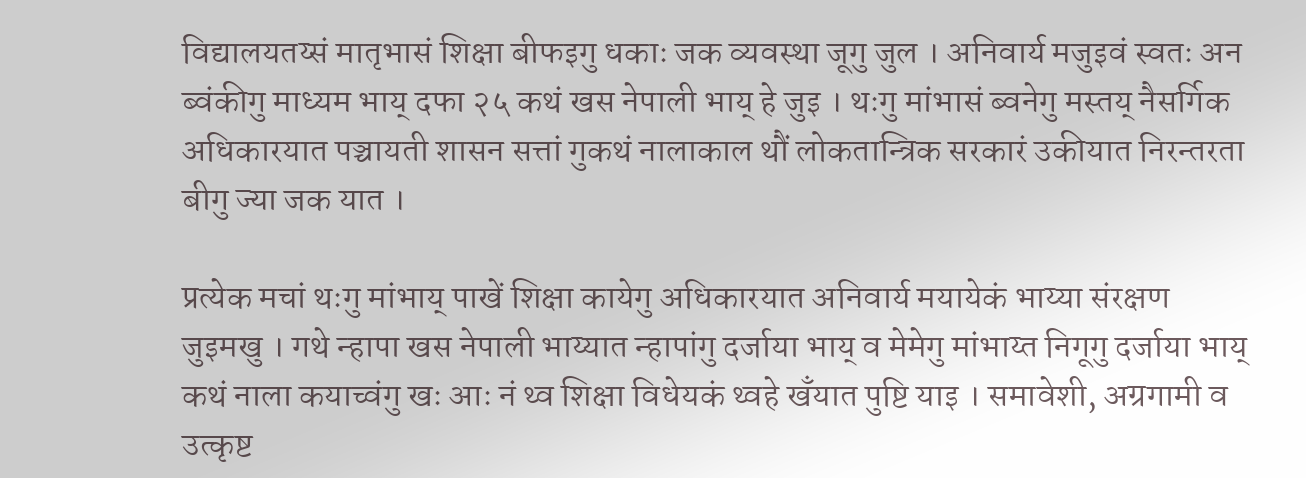विद्यालयतय्सं मातृभासं शिक्षा बीफइगु धकाः जक व्यवस्था जूगु जुल । अनिवार्य मजुइवं स्वतः अन ब्वंकीगु माध्यम भाय् दफा २५ कथं खस नेपाली भाय् हे जुइ । थःगु मांभासं ब्वनेगु मस्तय् नैसर्गिक अधिकारयात पञ्चायती शासन सत्तां गुकथं नालाकाल थौं लोकतान्त्रिक सरकारं उकीयात निरन्तरता बीगु ज्या जक यात ।

प्रत्येक मचां थःगु मांभाय् पाखें शिक्षा कायेगु अधिकारयात अनिवार्य मयायेकं भाय्या संरक्षण जुइमखु । गथे न्हापा खस नेपाली भाय्यात न्हापांगु दर्जाया भाय् व मेमेगु मांभाय्त निगूगु दर्जाया भाय् कथं नाला कयाच्वंगु खः आः नं थ्व शिक्षा विधेयकं थ्वहे खँयात पुष्टि याइ । समावेशी, अग्रगामी व उत्कृष्ट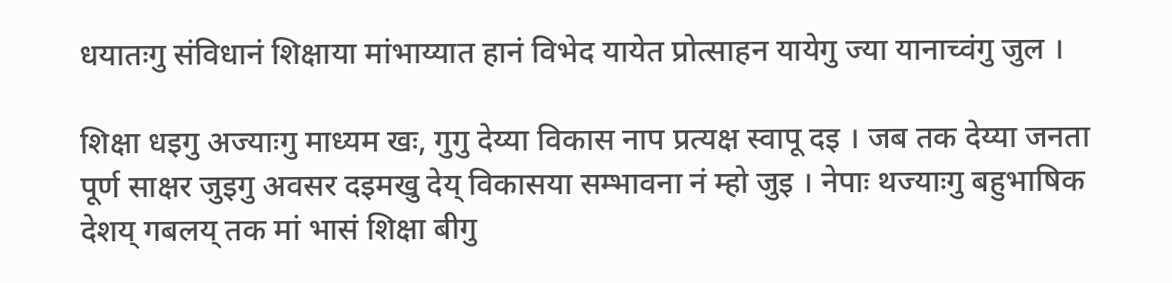धयातःगु संविधानं शिक्षाया मांभाय्यात हानं विभेद यायेत प्रोत्साहन यायेगु ज्या यानाच्वंगु जुल ।

शिक्षा धइगु अज्याःगु माध्यम खः, गुगु देय्या विकास नाप प्रत्यक्ष स्वापू दइ । जब तक देय्या जनता पूर्ण साक्षर जुइगु अवसर दइमखु देय् विकासया सम्भावना नं म्हो जुइ । नेपाः थज्याःगु बहुभाषिक देशय् गबलय् तक मां भासं शिक्षा बीगु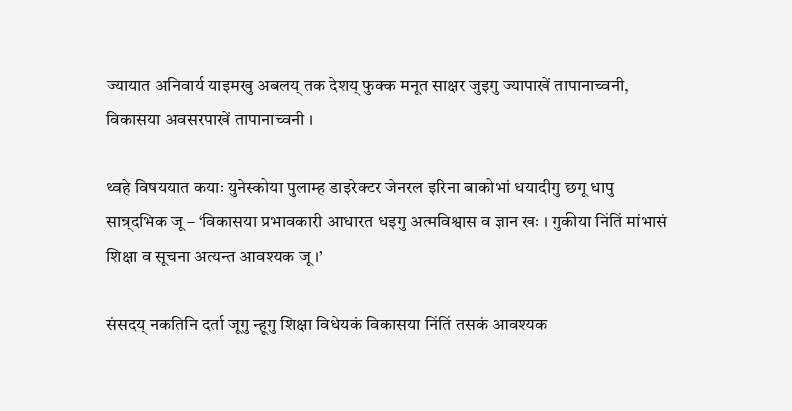ज्यायात अनिवार्य याइमखु अबलय् तक देशय् फुक्क मनूत साक्षर जुइगु ज्यापाखें तापानाच्वनी, विकासया अवसरपाखें तापानाच्वनी ।

थ्वहे विषययात कयाः युनेस्कोया पुलाम्ह डाइरेक्टर जेनरल इरिना बाकोभां धयादीगु छगू धापु सान्र्दभिक जू – ‘विकासया प्रभावकारी आधारत धइगु अत्मविश्वास व ज्ञान खः । गुकीया निंतिं मांभासं शिक्षा व सूचना अत्यन्त आवश्यक जू ।’

संसदय् नकतिनि दर्ता जूगु न्हूगु शिक्षा विधेयकं विकासया निंतिं तसकं आवश्यक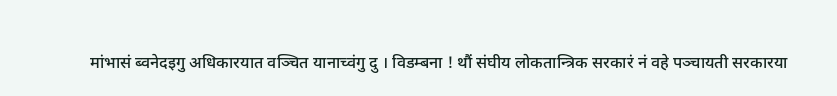मांभासं ब्वनेदइगु अधिकारयात वञ्चित यानाच्वंगु दु । विडम्बना ! थौं संघीय लोकतान्त्रिक सरकारं नं वहे पञ्चायती सरकारया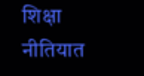शिक्षा नीतियात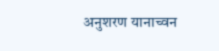अनुशरण यानाच्वन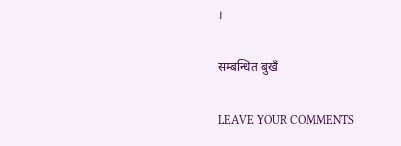।

सम्बन्धित बुखँ

LEAVE YOUR COMMENTS